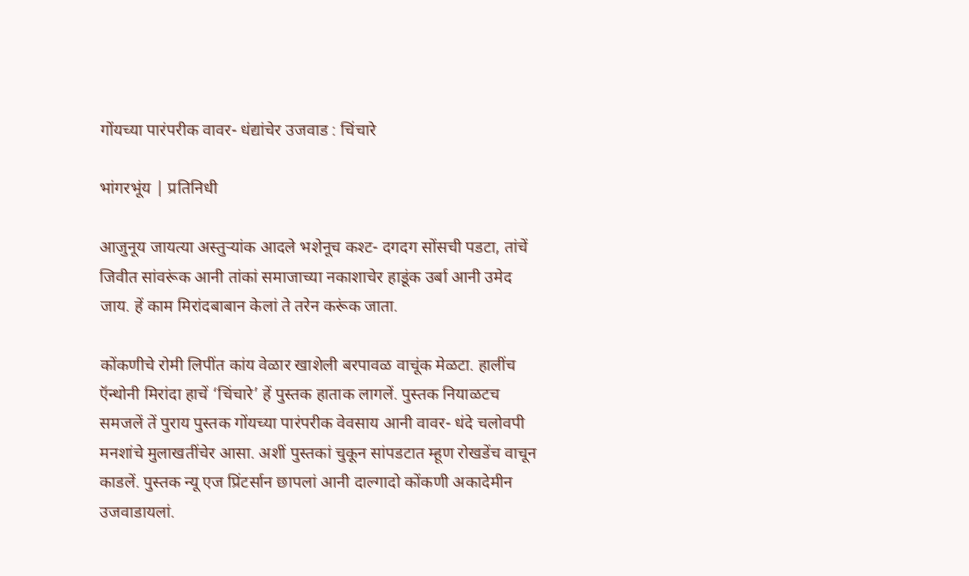गोंयच्या पारंपरीक वावर- धंद्यांचेर उजवाड : चिंचारे

भांगरभूंय | प्रतिनिधी

आजुनूय जायत्या अस्तुऱ्यांक आदले भशेनूच कश्ट- दगदग सोंसची पडटा, तांचें जिवीत सांवरूंक आनी तांकां समाजाच्या नकाशाचेर हाडूंक उर्बा आनी उमेद जाय. हें काम मिरांदबाबान केलां ते तरेन करूंक जाता.

कोंकणीचे रोमी लिपींत कांय वेळार खाशेली बरपावळ वाचूंक मेळटा. हालींच ऍन्थोनी मिरांदा हाचें ‘चिंचारे’ हें पुस्तक हाताक लागलें. पुस्तक नियाळटच समजलें तें पुराय पुस्तक गोंयच्या पारंपरीक वेवसाय आनी वावर- धंदे चलोवपी मनशांचे मुलाखतींचेर आसा. अशीं पुस्तकां चुकून सांपडटात म्हूण रोखडेंच वाचून काडलें. पुस्तक न्यू एज प्रिंटर्सान छापलां आनी दाल्गादो कोंकणी अकादेमीन उजवाडायलां.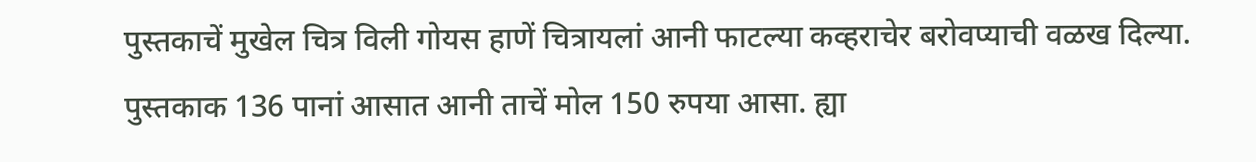पुस्तकाचें मुखेल चित्र विली गोयस हाणें चित्रायलां आनी फाटल्या कव्हराचेर बरोवप्याची वळख दिल्या. पुस्तकाक 136 पानां आसात आनी ताचें मोल 150 रुपया आसा. ह्या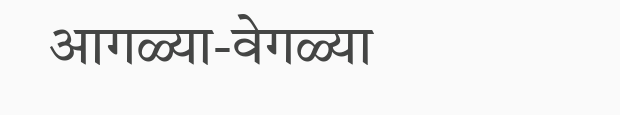आगळ्या-वेगळ्या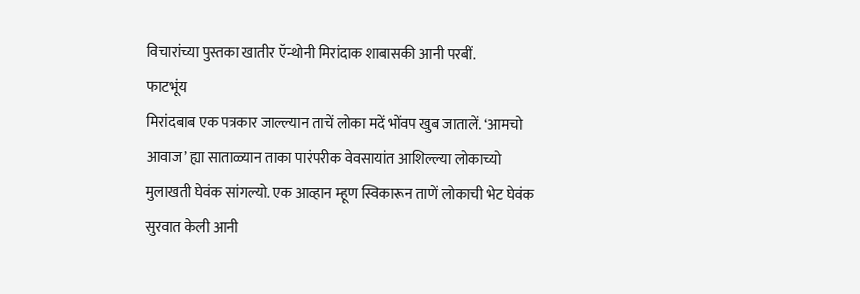विचारांच्या पुस्तका खातीर ऍन्थोनी मिरांदाक शाबासकी आनी परबीं.
फाटभूंय
मिरांदबाब एक पत्रकार जाल्ल्यान ताचें लोका मदें भोंवप खुब जातालें. ‘आमचो आवाज’ ह्या साताळ्यान ताका पारंपरीक वेवसायांत आशिल्ल्या लोकाच्यो मुलाखती घेवंक सांगल्यो. एक आव्हान म्हूण स्विकारून ताणें लोकाची भेट घेवंक सुरवात केली आनी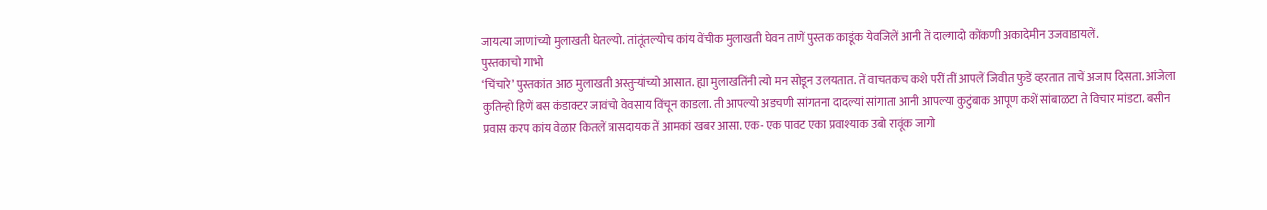जायत्या जाणांच्यो मुलाखती घेतल्यो. तांतूंतल्योच कांय वेंचीक मुलाखती घेवन ताणें पुस्तक काडूंक येवजिलें आनी तें दाल्गादो कोंकणी अकादेमीन उजवाडायलें.
पुस्तकाचो गाभो
‘चिंचारे’ पुस्तकांत आठ मुलाखती अस्तुऱ्यांच्यो आसात. ह्या मुलाखतिंनी त्यो मन सोडून उलयतात. तें वाचतकच कशे परीं तीं आपलें जिवीत फुडें व्हरतात ताचें अजाप दिसता. आंजेला कुतिन्हो हिणें बस कंडाक्टर जावंचो वेवसाय विंचून काडला. ती आपल्यो अडचणी सांगतना दादल्यां सांगाता आनी आपल्या कुटुंबाक आपूण कशें सांबाळटा ते विचार मांडटा. बसीन प्रवास करप कांय वेळार कितलें त्रासदायक तें आमकां खबर आसा. एक- एक पावट एका प्रवाश्याक उबो रावूंक जागो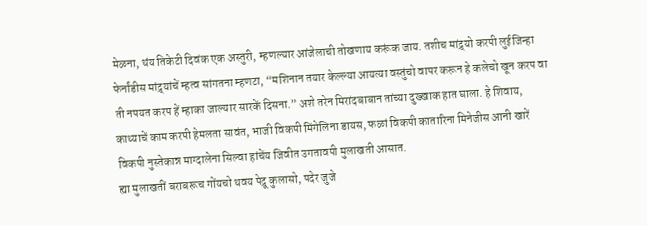मेळना, थंय तिकेटी दिवंक एक अस्तुरी, म्हणल्यार आंजेलाची तोखणाय करूंक जाय. तशीच मांद्र्यो करपी लुईजिन्हा फेर्नांडीस मांद्र्यांचें म्हत्व सांगतना म्हणटा, “मशिनान तयार केल्ल्या आयत्या वस्तुंचो वापर करून हे कलेचो खून करप वा ती नपयत करप हें म्हाका जाल्यार सारकें दिसना.” अशे तरेन मिरांदबाबान तांच्या दुख्खाक हात घाला. हे शिवाय, काथ्याचें काम करपी हेमलता सावंत, भाजी विकपी मिंगेलिना डायस, फळां विकपी कातारिना मिनेजीस आनी खारें विकपी नुस्तेकान्न माग्दालेना सिल्वा हांचेंय जिवीत उगतावपी मुलाखती आसात.
ह्या मुलाखतीं बराबरूच गोंयचो थवय पेद्रू कुलासो, पदेर जुजे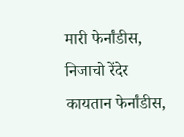मारी फेर्नांडीस, निजाचो रेंदेर कायतान फेर्नांडीस,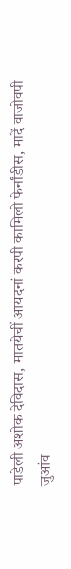पाडेली अशोक देविदास, मातयेचीं आयदनां करपी कामिलो फेर्नांडीस, मादें वाजोवपी जुआंव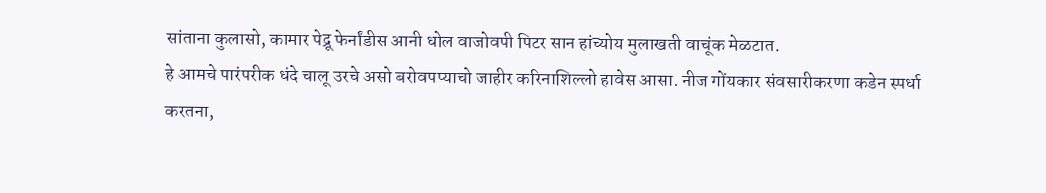सांताना कुलासो, कामार पेद्रू फेर्नांडीस आनी धोल वाजोवपी पिटर सान हांच्योय मुलाखती वाचूंक मेळटात.
हे आमचे पारंपरीक धंदे चालू उरचे असो बरोवपप्याचो जाहीर करिनाशिल्लो हावेस आसा. नीज गोंयकार संवसारीकरणा कडेन स्पर्धा करतना,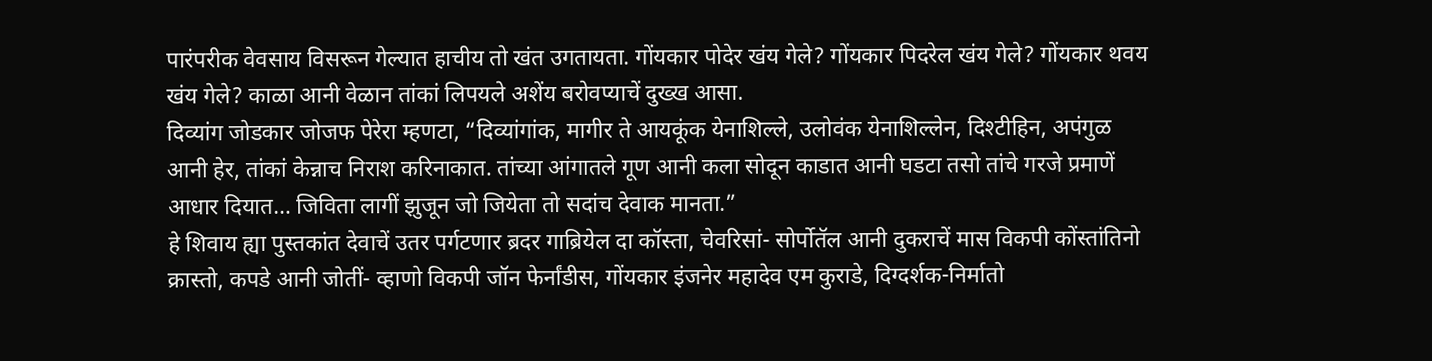पारंपरीक वेवसाय विसरून गेल्यात हाचीय तो खंत उगतायता. गोंयकार पोदेर खंय गेले? गोंयकार पिदरेल खंय गेले? गोंयकार थवय खंय गेले? काळा आनी वेळान तांकां लिपयले अशेंय बरोवप्याचें दुख्ख आसा.
दिव्यांग जोडकार जोजफ पेरेरा म्हणटा, “दिव्यांगांक, मागीर ते आयकूंक येनाशिल्ले, उलोवंक येनाशिल्लेन, दिश्टीहिन, अपंगुळ आनी हेर, तांकां केन्नाच निराश करिनाकात. तांच्या आंगातले गूण आनी कला सोदून काडात आनी घडटा तसो तांचे गरजे प्रमाणें आधार दियात… जिविता लागीं झुजून जो जियेता तो सदांच देवाक मानता.”
हे शिवाय ह्या पुस्तकांत देवाचें उतर पर्गटणार ब्रदर गाब्रियेल दा कॉस्ता, चेवरिसां- सोर्पोतॅल आनी दुकराचें मास विकपी कोंस्तांतिनो क्रास्तो, कपडे आनी जोतीं- व्हाणो विकपी जॉन फेर्नांडीस, गोंयकार इंजनेर महादेव एम कुराडे, दिग्दर्शक-निर्मातो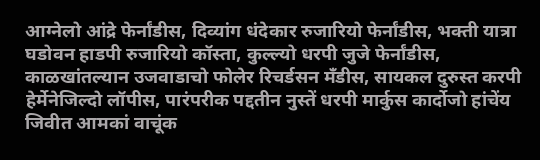आग्नेलो आंद्रे फेर्नांडीस, दिव्यांग धंदेकार रुजारियो फेर्नांडीस, भक्ती यात्रा घडोवन हाडपी रुजारियो कॉस्ता, कुल्ल्यो धरपी जुजे फेर्नांडीस, काळखांतल्यान उजवाडाचो फोलेर रिचर्डसन मँडीस, सायकल दुरुस्त करपी हेर्मेनेजिल्दो लॉपीस, पारंपरीक पद्दतीन नुस्तें धरपी मार्कुस कार्दोजो हांचेंय जिवीत आमकां वाचूंक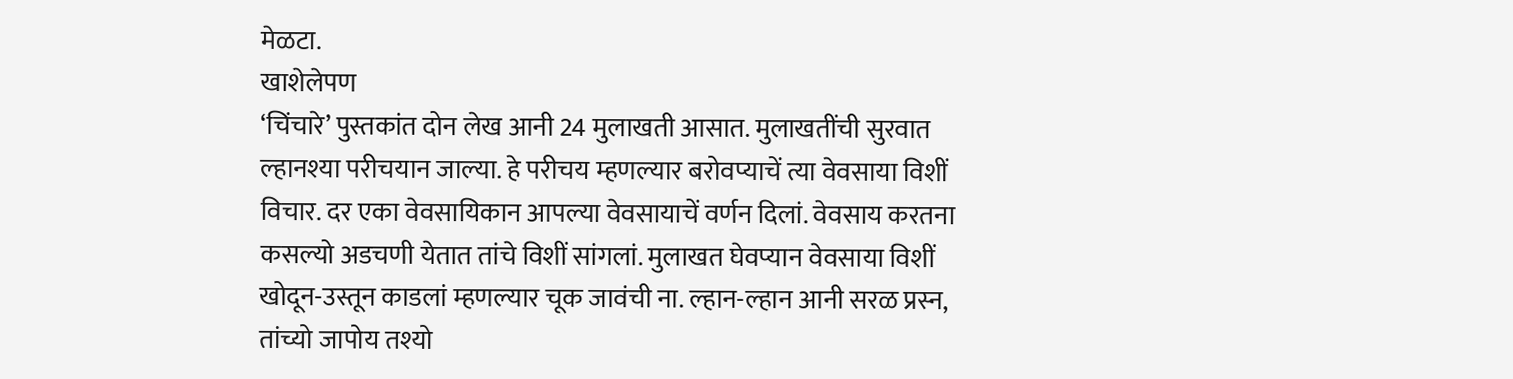मेळटा.
खाशेलेपण
‘चिंचारे’ पुस्तकांत दोन लेख आनी 24 मुलाखती आसात. मुलाखतींची सुरवात ल्हानश्या परीचयान जाल्या. हे परीचय म्हणल्यार बरोवप्याचें त्या वेवसाया विशीं विचार. दर एका वेवसायिकान आपल्या वेवसायाचें वर्णन दिलां. वेवसाय करतना कसल्यो अडचणी येतात तांचे विशीं सांगलां. मुलाखत घेवप्यान वेवसाया विशीं खोदून-उस्तून काडलां म्हणल्यार चूक जावंची ना. ल्हान-ल्हान आनी सरळ प्रस्न, तांच्यो जापोय तश्यो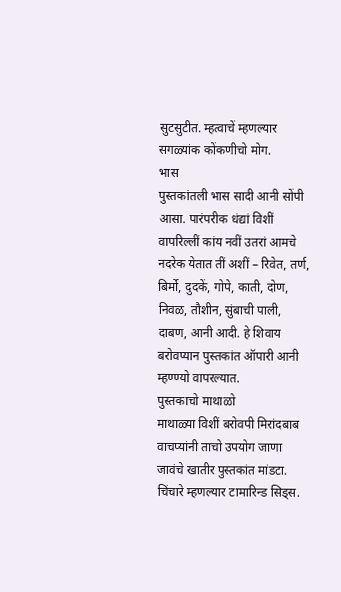सुटसुटीत. म्हत्वाचें म्हणल्यार सगळ्यांक कोंकणीचो मोग.
भास
पुस्तकांतली भास सादी आनी सोंपी आसा. पारंपरीक धंद्यां विशीं वापरिल्लीं कांय नवीं उतरां आमचे नदरेक येतात तीं अशीं – रिवेत, तर्ण, बिर्मो, दुदकें, गोपे, काती, दोण, निवळ, तौशीन, सुंबाची पाली, दाबण, आनी आदी. हे शिवाय बरोवप्यान पुस्तकांत ऑपारी आनी म्हण्ण्यो वापरल्यात.
पुस्तकाचो माथाळो
माथाळ्या विशीं बरोवपी मिरांदबाब वाचप्यांनी ताचो उपयोग जाणा जावंचे खातीर पुस्तकांत मांडटा. चिंचारे म्हणल्यार टामारिन्ड सिड्स.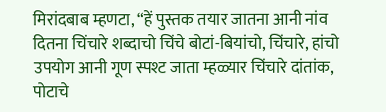मिरांदबाब म्हणटा, “हें पुस्तक तयार जातना आनी नांव दितना चिंचारे शब्दाचो चिंचे बोटां-बियांचो, चिंचारे, हांचो उपयोग आनी गूण स्पश्ट जाता म्हळ्यार चिंचारे दांतांक, पोटाचे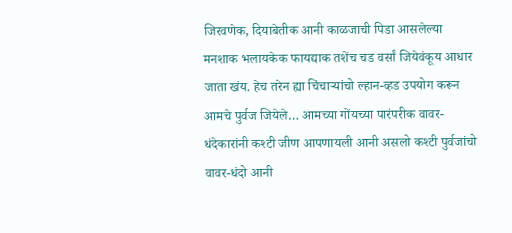जिरवणेक, दियाबेतीक आनी काळजाची पिडा आसलेल्या मनशाक भलायकेक फायद्याक तशेंच चड वर्सां जियेवंकूय आधार जाता खंय. हेच तरेन ह्या चिंचाऱ्यांचो ल्हान-व्हड उपयोग करून आमचे पुर्वज जियेले… आमच्या गोंयच्या पारंपरीक वावर- धंदेकारांनी कश्टी जीण आपणायली आनी असलो कश्टी पुर्वजांचो वावर-धंदो आनी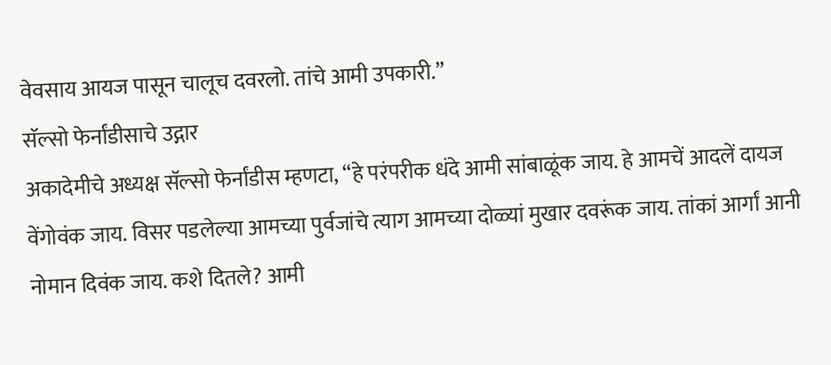वेवसाय आयज पासून चालूच दवरलो. तांचे आमी उपकारी.”
सॅल्सो फेर्नांडीसाचे उद्गार
अकादेमीचे अध्यक्ष सॅल्सो फेर्नांडीस म्हणटा, “हे परंपरीक धंदे आमी सांबाळूंक जाय. हे आमचें आदलें दायज वेंगोवंक जाय. विसर पडलेल्या आमच्या पुर्वजांचे त्याग आमच्या दोळ्यां मुखार दवरूंक जाय. तांकां आर्गां आनी नोमान दिवंक जाय. कशे दितले? आमी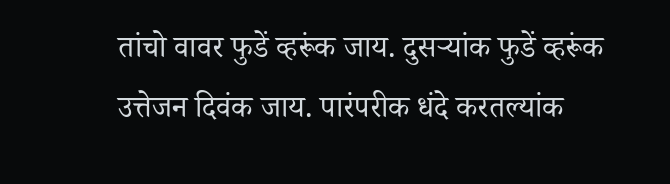तांचो वावर फुडें व्हरूंक जाय. दुसऱ्यांक फुडें व्हरूंक उत्तेजन दिवंक जाय. पारंपरीक धंदे करतल्यांक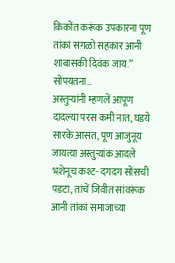किकोंत करूंक उपकारना पूण तांकां सगळो सहकार आनी शाबासकी दिवंक जाय.”
सोंपयतना…
अस्तुऱ्यांनी म्हणलें आपूण दादल्या परस कमी नात, घडये सारके आसत, पूण आजुनूय जायत्या अस्तुऱ्यांक आदले भशेनूच कश्ट- दगदग सोंसची पडटा, तांचें जिवीत सांवरूंक आनी तांकां समाजाच्या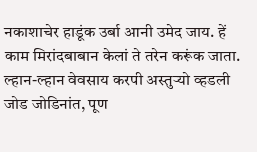नकाशाचेर हाडूंक उर्बा आनी उमेद जाय. हें काम मिरांदबाबान केलां ते तरेन करूंक जाता. ल्हान-ल्हान वेवसाय करपी अस्तुऱ्यो व्हडली जोड जोडिनांत, पूण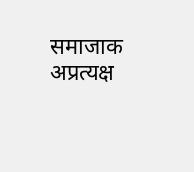समाजाक अप्रत्यक्ष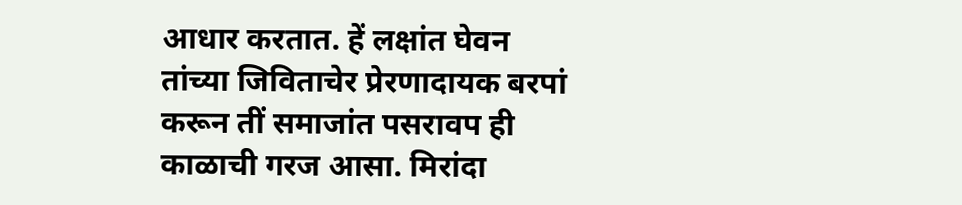आधार करतात. हें लक्षांत घेवन तांच्या जिविताचेर प्रेरणादायक बरपां करून तीं समाजांत पसरावप ही काळाची गरज आसा. मिरांदा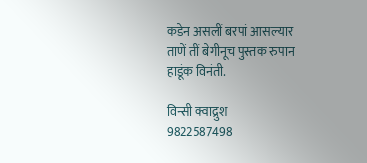कडेन असलीं बरपां आसल्यार ताणें तीं बेगीनूच पुस्तक रुपान हाडूंक विनंती.

विन्सी क्वाद्रुश
9822587498